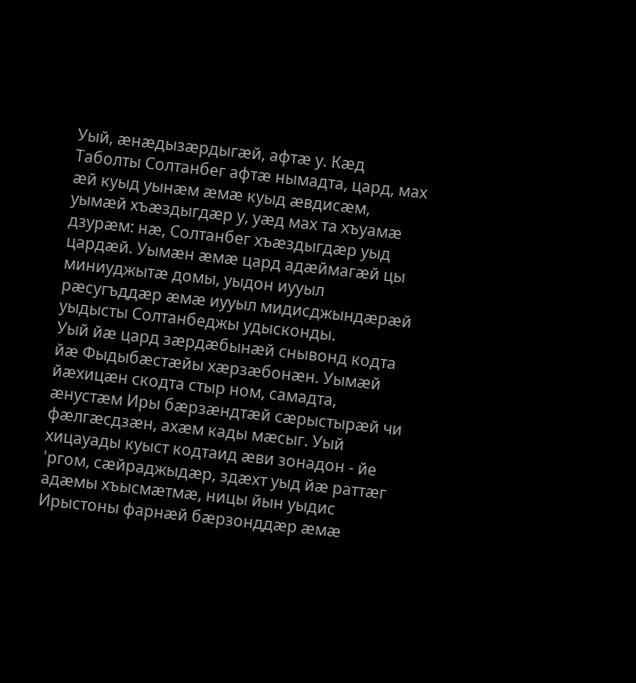Уый, æнæдызæрдыгæй, афтæ у. Кæд Таболты Солтанбег афтæ нымадта, цард, мах æй куыд уынæм æмæ куыд æвдисæм, уымæй хъæздыгдæр у, уæд мах та хъуамæ дзурæм: нæ, Солтанбег хъæздыгдæр уыд цардæй. Уымæн æмæ цард адæймагæй цы миниуджытæ домы, уыдон иууыл рæсугъддæр æмæ иууыл мидисджындæрæй уыдысты Солтанбеджы удысконды.
Уый йæ цард зæрдæбынæй снывонд кодта йæ Фыдыбæстæйы хæрзæбонæн. Уымæй йæхицæн скодта стыр ном, самадта, æнустæм Иры бæрзæндтæй сæрыстырæй чи фæлгæсдзæн, ахæм кады мæсыг. Уый хицауады куыст кодтаид æви зонадон - йе 'ргом, сæйраджыдæр, здæхт уыд йæ раттæг адæмы хъысмæтмæ, ницы йын уыдис Ирыстоны фарнæй бæрзонддæр æмæ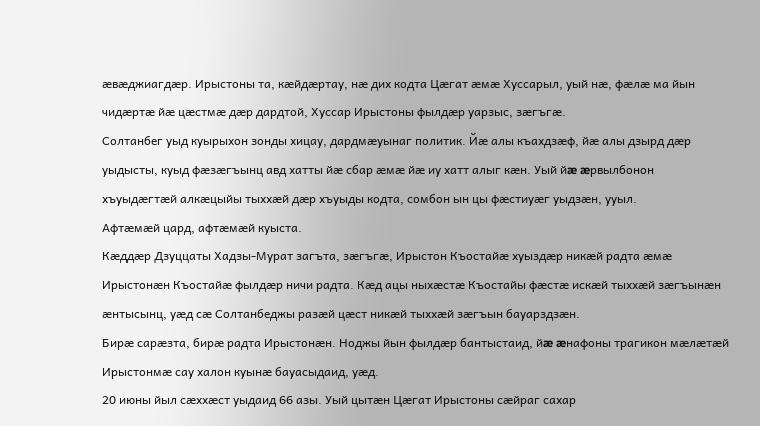æвæджиагдæр. Ирыстоны та, кæйдæртау, нæ дих кодта Цæгат æмæ Хуссарыл, уый нæ, фæлæ ма йын чидæртæ йæ цæстмæ дæр дардтой, Хуссар Ирыстоны фылдæр уарзыс, зæгъгæ.
Солтанбег уыд куырыхон зонды хицау, дардмæуынаг политик. Йæ алы къахдзæф, йæ алы дзырд дæр уыдысты, куыд фæзæгъынц авд хатты йæ сбар æмæ йæ иу хатт алыг кæн. Уый йæ æрвылбонон хъуыдæгтæй алкæцыйы тыххæй дæр хъуыды кодта, сомбон ын цы фæстиуæг уыдзæн, ууыл.
Афтæмæй цард, афтæмæй куыста.
Кæддæр Дзуццаты Хадзы-Мурат загъта, зæгъгæ, Ирыстон Къостайæ хуыздæр никæй радта æмæ Ирыстонæн Къостайæ фылдæр ничи радта. Кæд ацы ныхæстæ Къостайы фæстæ искæй тыххæй зæгъынæн æнтысынц, уæд сæ Солтанбеджы разæй цæст никæй тыххæй зæгъын бауарздзæн.
Бирæ сарæзта, бирæ радта Ирыстонæн. Ноджы йын фылдæр бантыстаид, йæ æнафоны трагикон мæлæтæй Ирыстонмæ сау халон куынæ бауасыдаид, уæд.
20 июны йыл сæххæст уыдаид 66 азы. Уый цытæн Цæгат Ирыстоны сæйраг сахар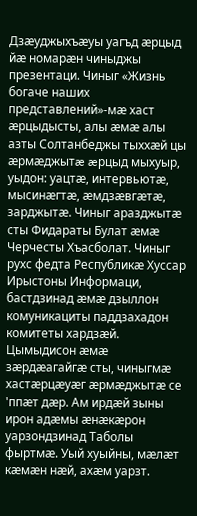Дзæуджыхъæуы уагъд æрцыд йæ номарæн чиныджы презентаци. Чиныг «Жизнь богаче наших представлений»-мæ хаст æрцыдысты, алы æмæ алы азты Солтанбеджы тыххæй цы æрмæджытæ æрцыд мыхуыр, уыдон: уацтæ, интервьютæ, мысинæгтæ, æмдзæвгæтæ, зарджытæ. Чиныг аразджытæ сты Фидараты Булат æмæ Черчесты Хъасболат. Чиныг рухс федта Республикæ Хуссар Ирыстоны Информаци, бастдзинад æмæ дзыллон комуникациты паддзахадон комитеты хардзæй.
Цымыдисон æмæ зæрдæагайгæ сты, чиныгмæ хастæрцæуæг æрмæджытæ се 'ппæт дæр. Ам ирдæй зыны ирон адæмы æнæкæрон уарзондзинад Таболы фыртмæ. Уый хуыйны, мæлæт кæмæн нæй, ахæм уарзт.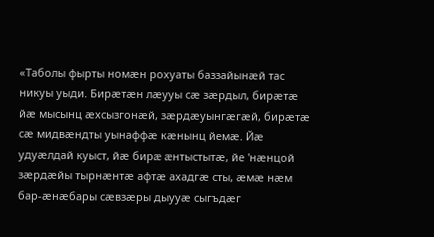«Таболы фырты номæн рохуаты баззайынæй тас никуы уыди. Бирæтæн лæууы сæ зæрдыл, бирæтæ йæ мысынц æхсызгонæй, зæрдæуынгæгæй, бирæтæ сæ мидвæндты уынаффæ кæнынц йемæ. Йæ удуæлдай куыст, йæ бирæ æнтыстытæ, йе 'нæнцой зæрдæйы тырнæнтæ афтæ ахадгæ сты, æмæ нæм бар-æнæбары сæвзæры дыууæ сыгъдæг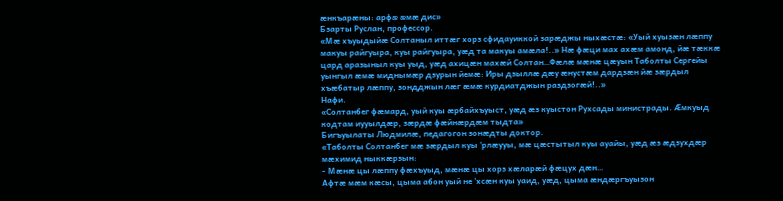æнкъарæны: арфæ æмæ дис»
Бзарты Руслан, профессор.
«Мæ хъуыдыйæ Солтаныл иттæг хорз сфидауиккой зарæджы ныхæстæ: «Уый хуызæн лæппу макуы райгуыра, куы райгуыра, уæд та макуы амæла!..» Нæ фæци мах ахæм амонд, йæ тæккæ цард аразыныл куы уыд, уæд ахицæн махæй Солтан…Фæлæ мæнæ цæуын Таболты Сергейы уынгыл æмæ миднымæр дзурын йемæ: Иры дзыллæ дæу æнустæм дардзæн йæ зæрдыл хъæбатыр лæппу, зондджын лæг æмæ курдиатджын раздзогæй!..»
Нафи.
«Солтанбег фæмард, уый куы æрбайхъуыст, уæд æз куыстон Рухсады министрады. Æмкуыд кодтам иууылдæр, зæрдæ фæйнæрдæм тыдта»
Бигъуылаты Людмилæ, педагогон зонæдты доктор.
«Таболты Солтанбег мæ зæрдыл куы 'рлæууы, мæ цæстытыл куы ауайы, уæд æз æдзухдæр мæхимид ныккæрзын:
- Мæнæ цы лæппу фæхъуыд, мæнæ цы хорз хæларæй фæцух дæн…
Афтæ мæм кæсы, цыма абон уый не 'хсæн куы уаид, уæд, цыма æндæргъуызон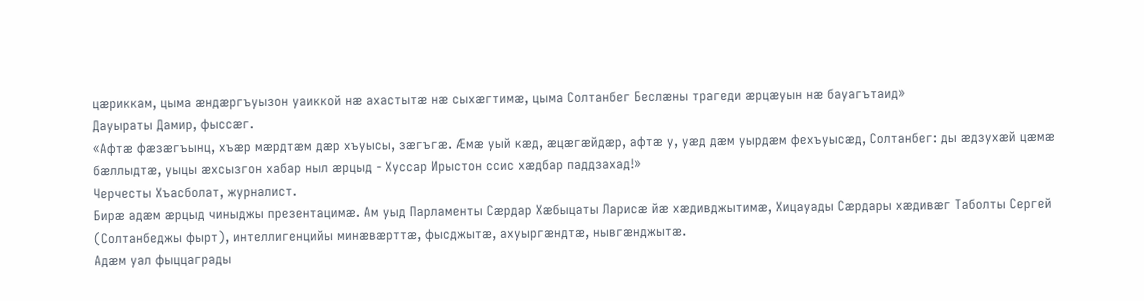цæриккам, цыма æндæргъуызон уаиккой нæ ахастытæ нæ сыхæгтимæ, цыма Солтанбег Беслæны трагеди æрцæуын нæ бауагътаид»
Дауыраты Дамир, фыссæг.
«Афтæ фæзæгъынц, хъæр мæрдтæм дæр хъуысы, зæгъгæ. Æмæ уый кæд, æцæгæйдæр, афтæ у, уæд дæм уырдæм фехъуысæд, Солтанбег: ды æдзухæй цæмæ бæллыдтæ, уыцы æхсызгон хабар ныл æрцыд - Хуссар Ирыстон ссис хæдбар паддзахад!»
Черчесты Хъасболат, журналист.
Бирæ адæм æрцыд чиныджы презентацимæ. Ам уыд Парламенты Сæрдар Хæбыцаты Ларисæ йæ хæдивджытимæ, Хицауады Сæрдары хæдивæг Таболты Сергей (Солтанбеджы фырт), интеллигенцийы минæвæрттæ, фысджытæ, ахуыргæндтæ, нывгæнджытæ.
Адæм уал фыццаграды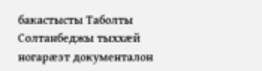бакастысты Таболты Солтанбеджы тыххæй ногарæзт документалон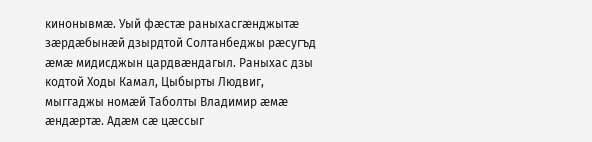кинонывмæ. Уый фæстæ раныхасгæнджытæ зæрдæбынæй дзырдтой Солтанбеджы рæсугъд æмæ мидисджын цардвæндагыл. Раныхас дзы кодтой Ходы Камал, Цыбырты Людвиг, мыггаджы номæй Таболты Владимир æмæ æндæртæ. Адæм сæ цæссыг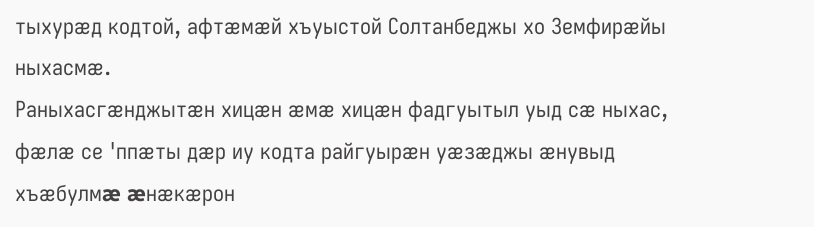тыхурæд кодтой, афтæмæй хъуыстой Солтанбеджы хо Земфирæйы ныхасмæ.
Раныхасгæнджытæн хицæн æмæ хицæн фадгуытыл уыд сæ ныхас, фæлæ се 'ппæты дæр иу кодта райгуырæн уæзæджы æнувыд хъæбулмæ æнæкæрон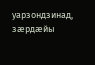уарзондзинад, зæрдæйы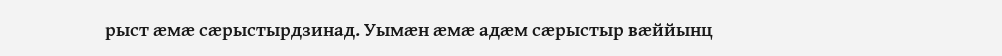рыст æмæ сæрыстырдзинад. Уымæн æмæ адæм сæрыстыр вæййынц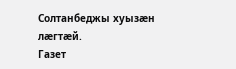Солтанбеджы хуызæн лæгтæй.
Газет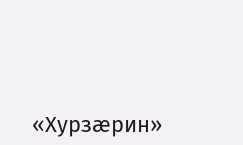«Хурзæрин»